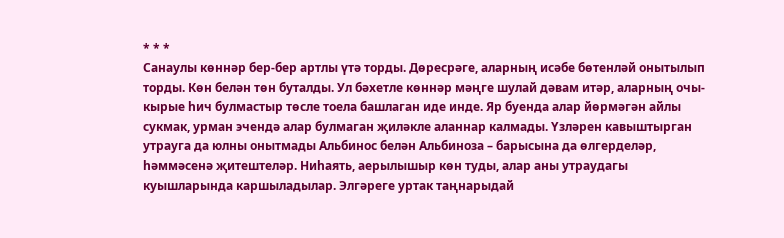* * *
Санаулы көннәр бер-бер артлы үтә торды. Дөресрәге, аларның исәбе бөтенләй онытылып торды. Көн белән төн буталды. Ул бәхетле көннәр мәңге шулай дәвам итәр, аларның очы-кырые һич булмастыр төсле тоела башлаган иде инде. Яр буенда алар йөрмәгән айлы сукмак, урман эчендә алар булмаган җиләкле аланнар калмады. Үзләрен кавыштырган утрауга да юлны онытмады Альбинос белән Альбиноза – барысына да өлгерделәр, һәммәсенә җитештеләр. Ниһаять, аерылышыр көн туды, алар аны утраудагы куышларында каршыладылар. Элгәреге уртак таңнарыдай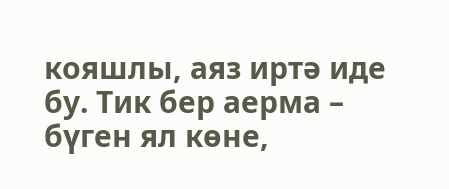кояшлы, аяз иртә иде бу. Тик бер аерма – бүген ял көне,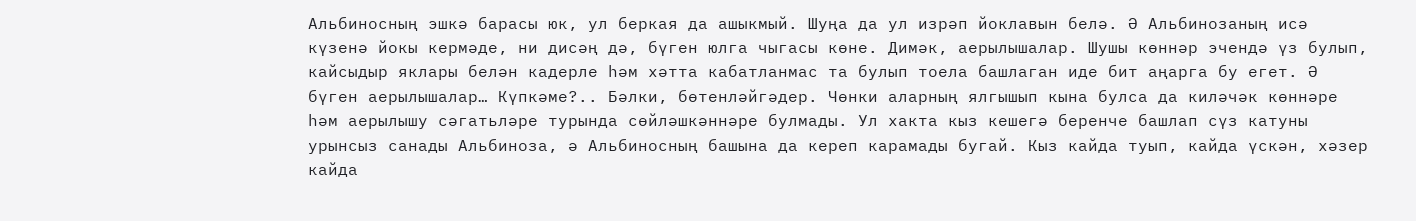Альбиносның эшкә барасы юк, ул беркая да ашыкмый. Шуңа да ул изрәп йоклавын белә. Ә Альбинозаның исә күзенә йокы кермәде, ни дисәң дә, бүген юлга чыгасы көне. Димәк, аерылышалар. Шушы көннәр эчендә үз булып, кайсыдыр яклары белән кадерле һәм хәтта кабатланмас та булып тоела башлаган иде бит аңарга бу егет. Ә бүген аерылышалар… Күпкәме?.. Бәлки, бөтенләйгәдер. Чөнки аларның ялгышып кына булса да киләчәк көннәре һәм аерылышу сәгатьләре турында сөйләшкәннәре булмады. Ул хакта кыз кешегә беренче башлап сүз катуны урынсыз санады Альбиноза, ә Альбиносның башына да кереп карамады бугай. Кыз кайда туып, кайда үскән, хәзер кайда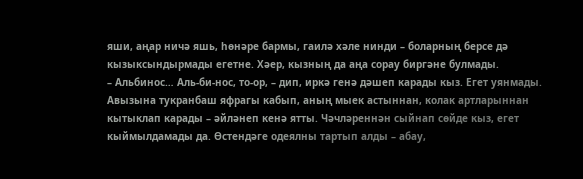яши, аңар ничә яшь, һөнәре бармы, гаилә хәле нинди – боларның берсе дә кызыксындырмады егетне. Хәер, кызның да аңа сорау биргәне булмады.
– Альбинос… Аль-би-нос, то-ор, – дип, иркә генә дәшеп карады кыз. Егет уянмады. Авызына тукранбаш яфрагы кабып, аның мыек астыннан, колак артларыннан кытыклап карады – әйләнеп кенә ятты. Чәчләреннән сыйнап сөйде кыз, егет кыймылдамады да. Өстендәге одеялны тартып алды – абау,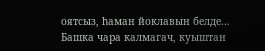оятсыз, һаман йоклавын белде…
Башка чара калмагач, куыштан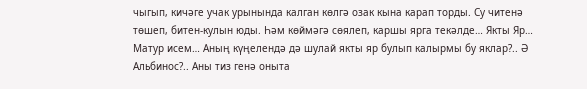чыгып, кичәге учак урынында калган көлгә озак кына карап торды. Су читенә төшеп, битен-кулын юды. Һәм көймәгә сөялеп, каршы ярга текәлде… Якты Яр… Матур исем… Аның күңелендә дә шулай якты яр булып калырмы бу яклар?.. Ә Альбинос?.. Аны тиз генә оныта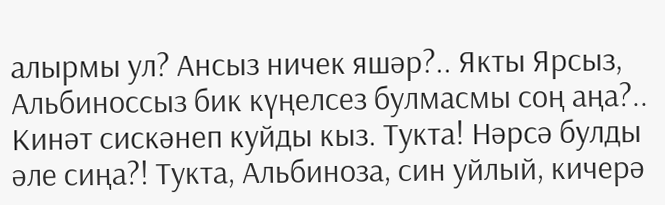алырмы ул? Ансыз ничек яшәр?.. Якты Ярсыз, Альбиноссыз бик күңелсез булмасмы соң аңа?..
Кинәт сискәнеп куйды кыз. Тукта! Нәрсә булды әле сиңа?! Тукта, Альбиноза, син уйлый, кичерә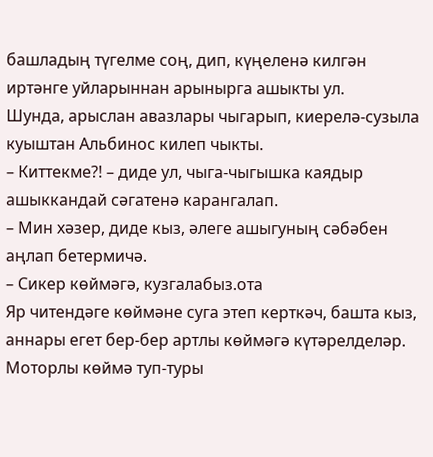башладың түгелме соң, дип, күңеленә килгән иртәнге уйларыннан арынырга ашыкты ул.
Шунда, арыслан авазлары чыгарып, киерелә-сузыла куыштан Альбинос килеп чыкты.
– Киттекме?! – диде ул, чыга-чыгышка каядыр ашыккандай сәгатенә карангалап.
– Мин хәзер, диде кыз, әлеге ашыгуның сәбәбен аңлап бетермичә.
– Сикер көймәгә, кузгалабыз.ота
Яр читендәге көймәне суга этеп керткәч, башта кыз, аннары егет бер-бер артлы көймәгә күтәрелделәр. Моторлы көймә туп-туры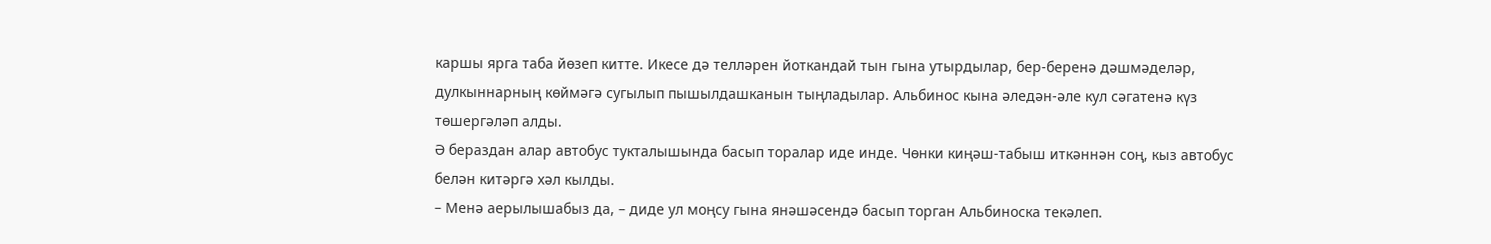каршы ярга таба йөзеп китте. Икесе дә телләрен йоткандай тын гына утырдылар, бер-беренә дәшмәделәр, дулкыннарның көймәгә сугылып пышылдашканын тыңладылар. Альбинос кына әледән-әле кул сәгатенә күз төшергәләп алды.
Ә бераздан алар автобус тукталышында басып торалар иде инде. Чөнки киңәш-табыш иткәннән соң, кыз автобус белән китәргә хәл кылды.
– Менә аерылышабыз да, – диде ул моңсу гына янәшәсендә басып торган Альбиноска текәлеп.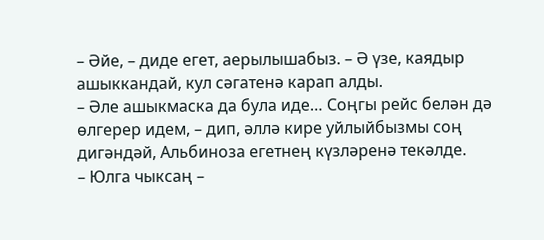– Әйе, – диде егет, аерылышабыз. – Ә үзе, каядыр ашыккандай, кул сәгатенә карап алды.
– Әле ашыкмаска да була иде… Соңгы рейс белән дә өлгерер идем, – дип, әллә кире уйлыйбызмы соң дигәндәй, Альбиноза егетнең күзләренә текәлде.
– Юлга чыксаң –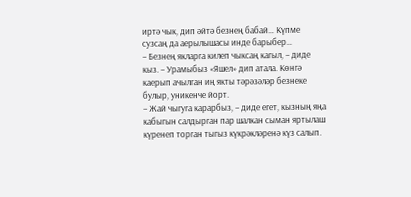иртә чык, дип әйтә безнең бабай… Күпме сузсаң да аерылышасы инде барыбер…
– Безнең якларга килеп чыксаң кагыл, – диде кыз. – Урамыбыз «Яшел» дип атала. Көнгә каерып ачылган иң якты тәрәзәләр безнеке булыр, уникенче йорт.
– Жай чыгуга карарбыз, – диде егет, кызның яңа кабыгын салдырган пар шалкан сыман яртылаш күренеп торган тыгыз күкрәкләренә күз салып.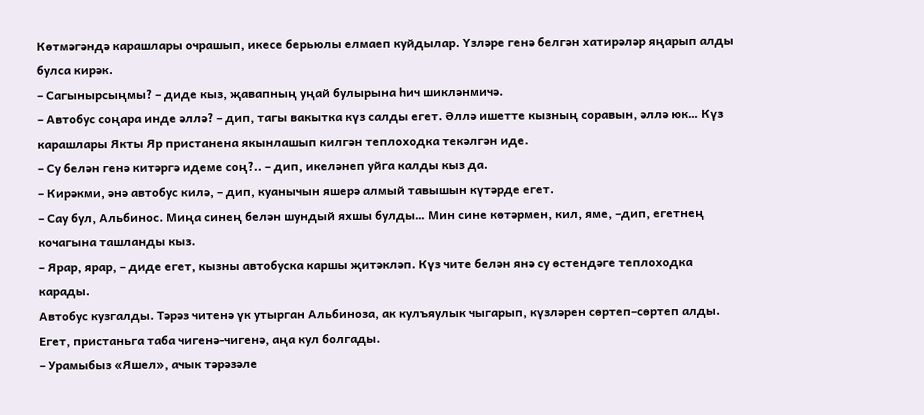Көтмәгәндә карашлары очрашып, икесе берьюлы елмаеп куйдылар. Үзләре генә белгән хатирәләр яңарып алды булса кирәк.
– Сагынырсыңмы? – диде кыз, җавапның уңай булырына һич шикләнмичә.
– Автобус соңара инде әллә? – дип, тагы вакытка күз салды егет. Әллә ишетте кызның соравын, әллә юк… Күз карашлары Якты Яр пристанена якынлашып килгән теплоходка текәлгән иде.
– Су белән генә китәргә идеме соң?.. – дип, икеләнеп уйга калды кыз да.
– Кирәкми, әнә автобус килә, – дип, куанычын яшерә алмый тавышын күтәрде егет.
– Сау бул, Альбинос. Миңа синең белән шундый яхшы булды… Мин сине көтәрмен, кил, яме, –дип, егетнең кочагына ташланды кыз.
– Ярар, ярар, – диде егет, кызны автобуска каршы җитәкләп. Күз чите белән янә су өстендәге теплоходка карады.
Автобус кузгалды. Тәрәз читенә үк утырган Альбиноза, ак кулъяулык чыгарып, күзләрен сөртеп–сөртеп алды. Егет, пристаньга таба чигенә-чигенә, аңа кул болгады.
– Урамыбыз «Яшел», ачык тәрәзәле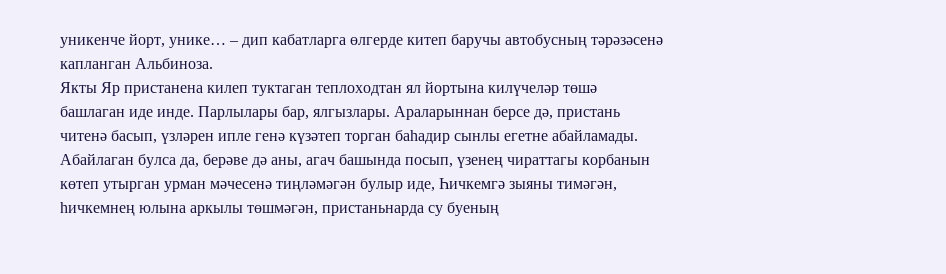уникенче йорт, унике… – дип кабатларга өлгерде китеп баручы автобусның тәрәзәсенә капланган Альбиноза.
Якты Яр пристанена килеп туктаган теплоходтан ял йортына килүчеләр төшә башлаган иде инде. Парлылары бар, ялгызлары. Араларыннан берсе дә, пристань читенә басып, үзләрен ипле генә күзәтеп торган баһадир сынлы егетне абайламады. Абайлаган булса да, берәве дә аны, агач башында посып, үзенең чираттагы корбанын көтеп утырган урман мәчесенә тиңләмәгән булыр иде, Һичкемгә зыяны тимәгән, һичкемнең юлына аркылы төшмәгән, пристаньнарда су буеның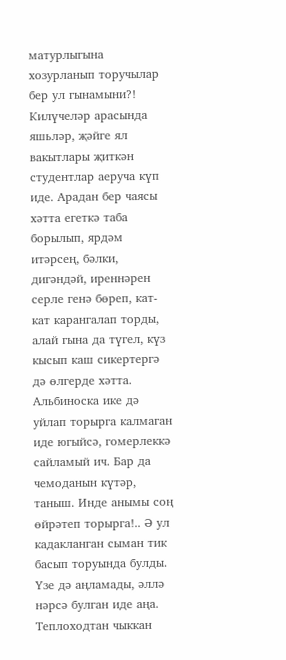матурлыгына хозурланып торучылар бер ул гынамыни?!
Килүчеләр арасында яшьләр, җәйге ял вакытлары җиткән студентлар аеруча күп иде. Арадан бер чаясы хәтта егеткә таба борылып, ярдәм итәрсең, бәлки, дигәндәй, иреннәрен серле генә бөреп, кат-кат карангалап торды, алай гына да түгел, күз кысып каш сикертергә дә өлгерде хәтта. Альбиноска ике дә уйлап торырга калмаган иде югыйсә, гомерлеккә сайламый ич. Бар да чемоданын күтәр, таныш. Инде анымы соң өйрәтеп торырга!.. Ә ул кадакланган сыман тик басып торуында булды. Үзе дә аңламады, әллә нәрсә булган иде аңа. Теплоходтан чыккан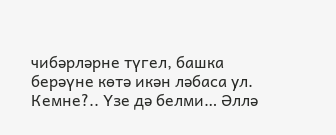чибәрләрне түгел, башка берәүне көтә икән ләбаса ул. Кемне?.. Үзе дә белми… Әллә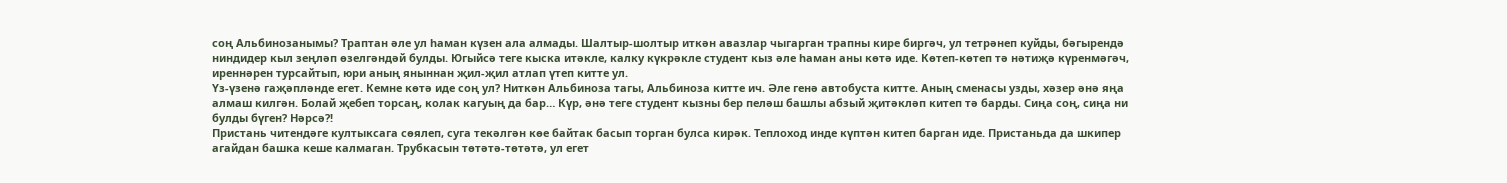соң Альбинозанымы? Траптан әле ул һаман күзен ала алмады. Шалтыр-шолтыр иткән авазлар чыгарган трапны кире биргәч, ул тетрәнеп куйды, бәгырендә ниндидер кыл зеңләп өзелгәндәй булды. Югыйсә теге кыска итәкле, калку күкрәкле студент кыз әле һаман аны көтә иде. Көтеп-көтеп тә нәтиҗә күренмәгәч, иреннәрен турсайтып, юри аның яныннан җил-җил атлап үтеп китте ул.
Үз-үзенә гаҗәпләнде егет. Кемне көтә иде соң ул? Ниткән Альбиноза тагы, Альбиноза китте ич. Әле генә автобуста китте. Аның сменасы узды, хәзер әнә яңа алмаш килгән. Болай җебеп торсаң, колак кагуың да бар… Күр, әнә теге студент кызны бер пеләш башлы абзый җитәкләп китеп тә барды. Сиңа соң, сиңа ни булды бүген? Нәрсә?!
Пристань читендәге култыксага сөялеп, суга текәлгән көе байтак басып торган булса кирәк. Теплоход инде күптән китеп барган иде. Пристаньда да шкипер агайдан башка кеше калмаган. Трубкасын төтәтә-төтәтә, ул егет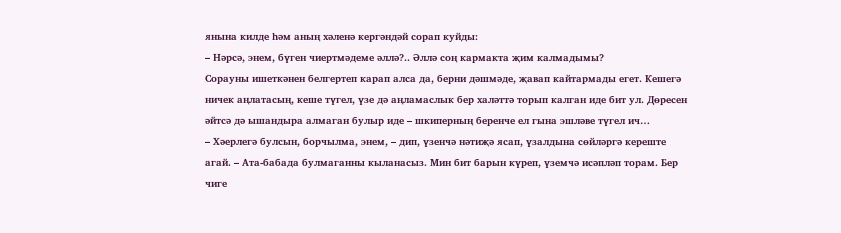янына килде һәм аның хәленә кергәндәй сорап куйды:
– Нәрсә, энем, бүген чиертмәдеме әллә?.. Әллә соң кармакта җим калмадымы?
Сорауны ишеткәнен белгертеп карап алса да, берни дәшмәде, җавап кайтармады егет. Кешегә ничек аңлатасың, кеше түгел, үзе дә аңламаслык бер халәттә торып калган иде бит ул. Дөресен әйтсә дә ышандыра алмаган булыр иде – шкиперның беренче ел гына эшләве түгел ич…
– Хәерлегә булсын, борчылма, энем, – дип, үзенчә нәтиҗә ясап, үзалдына сөйләргә кереште агай. – Ата-бабада булмаганны кыланасыз. Мин бит барын күреп, үземчә исәпләп торам. Бер чиге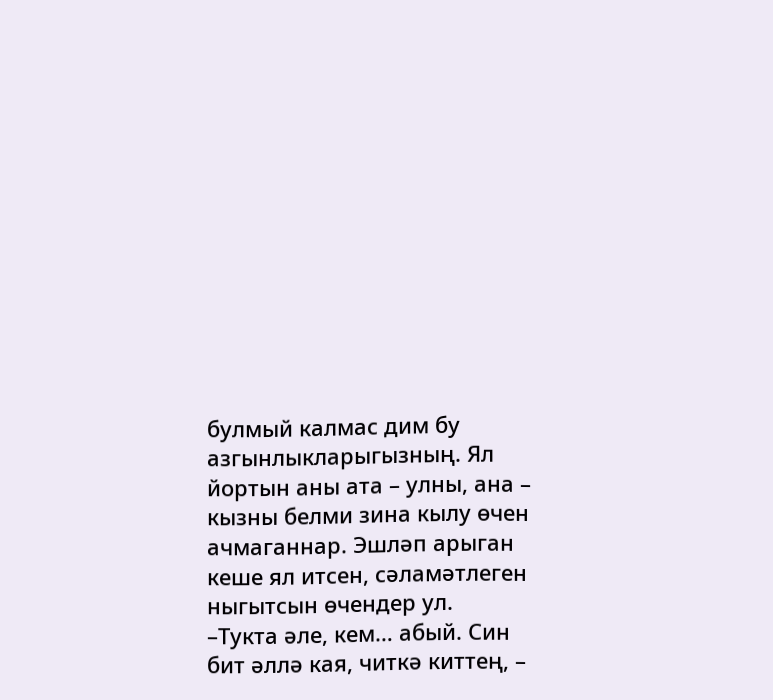булмый калмас дим бу азгынлыкларыгызның. Ял йортын аны ата – улны, ана – кызны белми зина кылу өчен ачмаганнар. Эшләп арыган кеше ял итсен, сәламәтлеген ныгытсын өчендер ул.
–Тукта әле, кем… абый. Син бит әллә кая, читкә киттең, –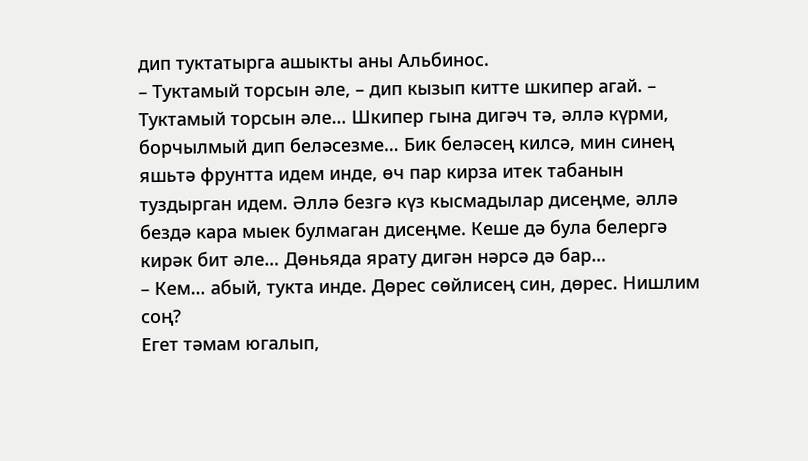дип туктатырга ашыкты аны Альбинос.
– Туктамый торсын әле, – дип кызып китте шкипер агай. – Туктамый торсын әле… Шкипер гына дигәч тә, әллә күрми, борчылмый дип беләсезме… Бик беләсең килсә, мин синең яшьтә фрунтта идем инде, өч пар кирза итек табанын туздырган идем. Әллә безгә күз кысмадылар дисеңме, әллә бездә кара мыек булмаган дисеңме. Кеше дә була белергә кирәк бит әле… Дөньяда ярату дигән нәрсә дә бар…
– Кем… абый, тукта инде. Дөрес сөйлисең син, дөрес. Нишлим соң?
Егет тәмам югалып,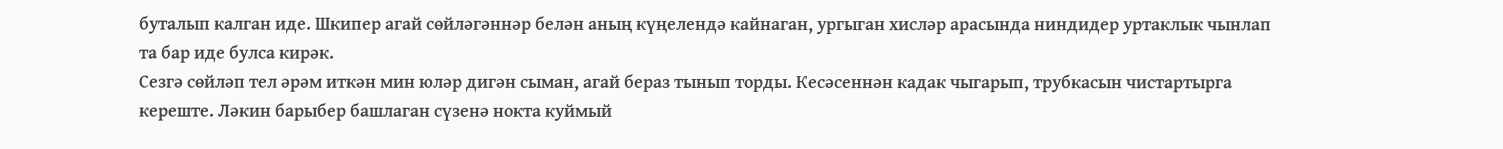буталып калган иде. Шкипер агай сөйләгәннәр белән аның күңелендә кайнаган, ургыган хисләр арасында ниндидер уртаклык чынлап та бар иде булса кирәк.
Сезгә сөйләп тел әрәм иткән мин юләр дигән сыман, агай бераз тынып торды. Кесәсеннән кадак чыгарып, трубкасын чистартырга кереште. Ләкин барыбер башлаган сүзенә нокта куймый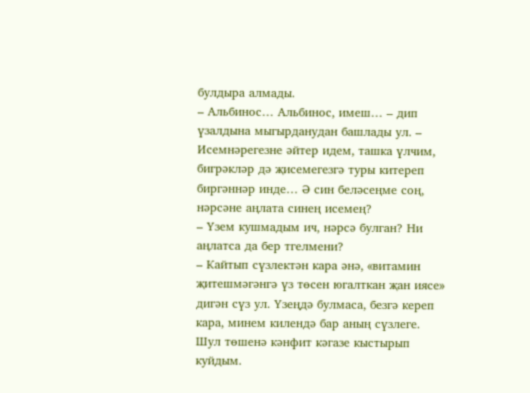булдыра алмады.
– Альбинос… Альбинос, имеш… – дип үзалдына мыгырданудан башлады ул. – Исемнәрегезне әйтер идем, ташка үлчим, бигрәкләр дә җисемегезгә туры китереп биргәннәр инде… Ә син беләсеңме соң, нәрсәне аңлата синең исемең?
– Үзем кушмадым ич, нәрсә булган? Ни аңлатса да бер тгелмени?
– Кайтып сүзлектән кара әнә, «витамин җитешмәгәнгә үз төсен югалткан җан иясе» дигән сүз ул. Үзеңдә булмаса, безгә кереп кара, минем килендә бар аның сүзлеге. Шул төшенә кәнфит кәгазе кыстырып куйдым.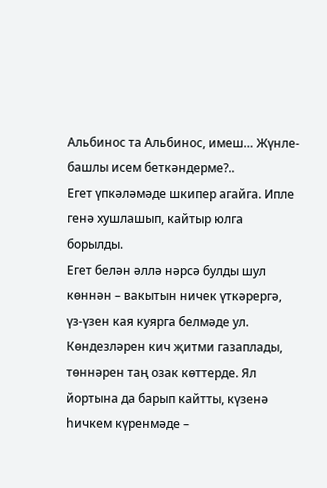Альбинос та Альбинос, имеш… Жүнле-башлы исем беткәндерме?..
Егет үпкәләмәде шкипер агайга. Ипле генә хушлашып, кайтыр юлга борылды.
Егет белән әллә нәрсә булды шул көннән – вакытын ничек үткәрергә, үз-үзен кая куярга белмәде ул. Көндезләрен кич җитми газаплады, төннәрен таң озак көттерде. Ял йортына да барып кайтты, күзенә һичкем күренмәде –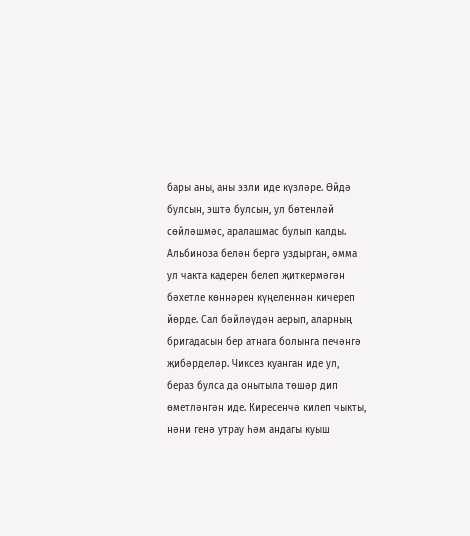бары аны, аны эзли иде күзләре. Өйдә булсын, эштә булсын, ул бөтенләй сөйләшмәс, аралашмас булып калды. Альбиноза белән бергә уздырган, әмма ул чакта кадерен белеп җиткермәгән бәхетле көннәрен күңеленнән кичереп йөрде. Сал бәйләүдән аерып, аларның бригадасын бер атнага болынга печәнгә җибәрделәр. Чиксез куанган иде ул, бераз булса да онытыла төшәр дип өметләнгән иде. Киресенчә килеп чыкты, нәни генә утрау һәм андагы куыш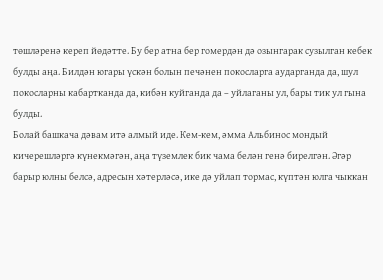төшләренә кереп йөдәтте. Бу бер атна бер гомердән дә озынгарак сузылган кебек булды аңа. Билдән югары үскән болын печәнен покосларга аударганда да, шул покосларны кабартканда да, кибән куйганда да – уйлаганы ул, бары тик ул гына булды.
Болай башкача дәвам итә алмый иде. Кем-кем, әмма Альбинос мондый кичерешләргә күнекмәгән, аңа түземлек бик чама белән генә бирелгән. Әгәр барыр юлны белсә, адресын хәтерләсә, ике дә уйлап тормас, күптән юлга чыккан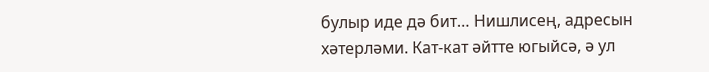булыр иде дә бит… Нишлисең, адресын хәтерләми. Кат-кат әйтте югыйсә, ә ул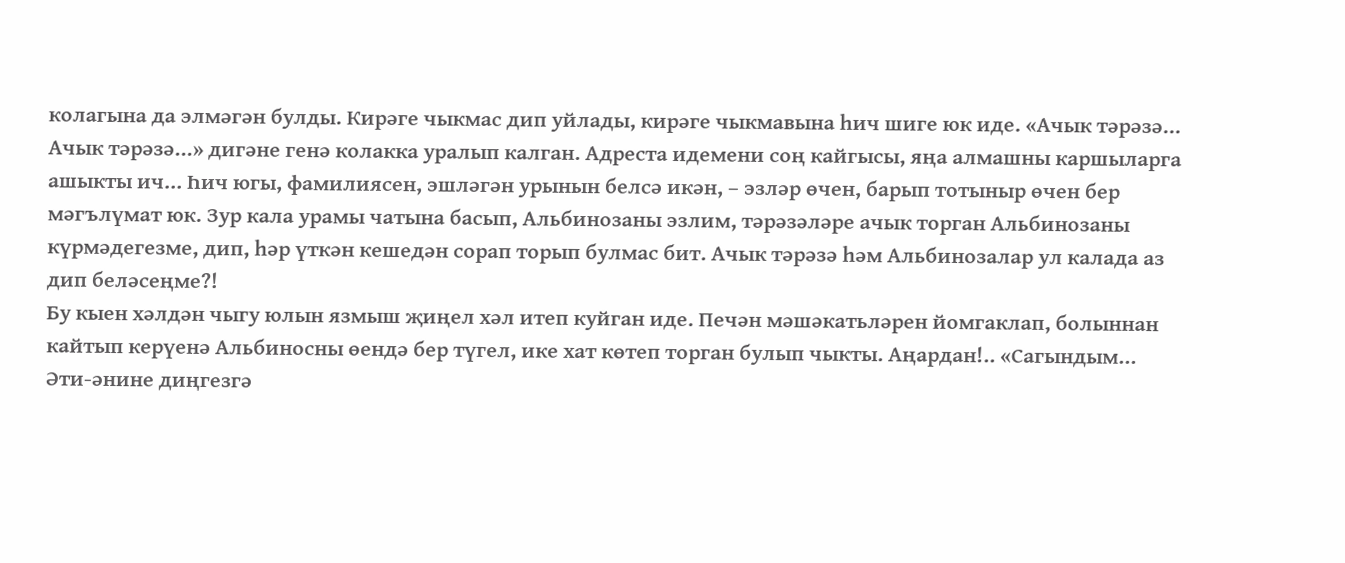колагына да элмәгән булды. Кирәге чыкмас дип уйлады, кирәге чыкмавына һич шиге юк иде. «Ачык тәрәзә… Ачык тәрәзә…» дигәне генә колакка уралып калган. Адреста идемени соң кайгысы, яңа алмашны каршыларга ашыкты ич… Һич югы, фамилиясен, эшләгән урынын белсә икән, – эзләр өчен, барып тотыныр өчен бер мәгълүмат юк. Зур кала урамы чатына басып, Альбинозаны эзлим, тәрәзәләре ачык торган Альбинозаны күрмәдегезме, дип, һәр үткән кешедән сорап торып булмас бит. Ачык тәрәзә һәм Альбинозалар ул калада аз дип беләсеңме?!
Бу кыен хәлдән чыгу юлын язмыш җиңел хәл итеп куйган иде. Печән мәшәкатьләрен йомгаклап, болыннан кайтып керүенә Альбиносны өендә бер түгел, ике хат көтеп торган булып чыкты. Аңардан!.. «Сагындым… Әти-әнине диңгезгә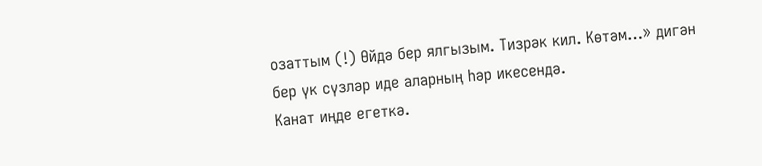озаттым (!) Өйдә бер ялгызым. Тизрәк кил. Көтәм…» дигән бер үк сүзләр иде аларның һәр икесендә.
Канат иңде егеткә.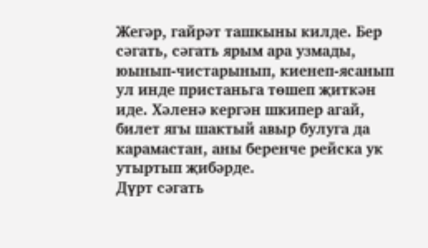Жегәр, гайрәт ташкыны килде. Бер сәгать, сәгать ярым ара узмады, юынып-чистарынып, киенеп-ясанып ул инде пристаньга төшеп җиткән иде. Хәленә кергән шкипер агай, билет ягы шактый авыр булуга да карамастан, аны беренче рейска ук утыртып җибәрде.
Дүрт сәгать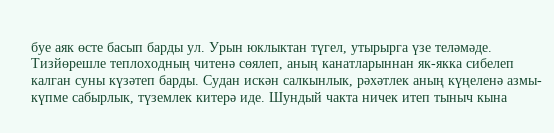буе аяк өсте басып барды ул. Урын юклыктан түгел, утырырга үзе теләмәде. Тизйөрешле теплоходның читенә сөялеп, аның канатларыннан як-якка сибелеп калган суны күзәтеп барды. Судан искән салкынлык, рәхәтлек аның күңеленә азмы-күпме сабырлык, түземлек китерә иде. Шундый чакта ничек итеп тыныч кына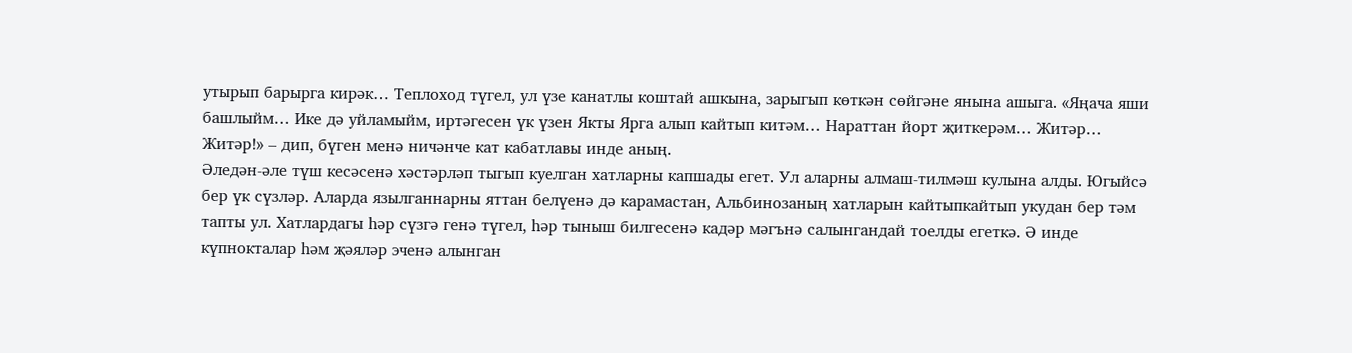утырып барырга кирәк… Теплоход түгел, ул үзе канатлы коштай ашкына, зарыгып көткән сөйгәне янына ашыга. «Яңача яши башлыйм… Ике дә уйламыйм, иртәгесен үк үзен Якты Ярга алып кайтып китәм… Нараттан йорт җиткерәм… Житәр… Житәр!» – дип, бүген менә ничәнче кат кабатлавы инде аның.
Әледән-әле түш кесәсенә хәстәрләп тыгып куелган хатларны капшады егет. Ул аларны алмаш-тилмәш кулына алды. Югыйсә бер үк сүзләр. Аларда язылганнарны яттан белүенә дә карамастан, Альбинозаның хатларын кайтыпкайтып укудан бер тәм тапты ул. Хатлардагы һәр сүзгә генә түгел, һәр тыныш билгесенә кадәр мәгънә салынгандай тоелды егеткә. Ә инде күпнокталар һәм җәяләр эченә алынган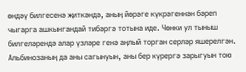өндәү билгесенә җиткәндә, аның йөрәге күкрәгеннән бәреп чыгарга ашкынгандай тибәргә тотына иде. Чөнки ул тыныш билгеләрендә алар үзләре генә аңлый торган серләр яшерелгән. Альбинозаның да аны сагынуын, аны бер күрергә зарыгуын тою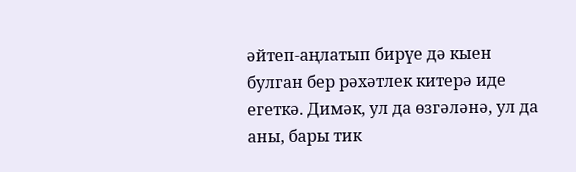әйтеп-аңлатып бирүе дә кыен булган бер рәхәтлек китерә иде егеткә. Димәк, ул да өзгәләнә, ул да аны, бары тик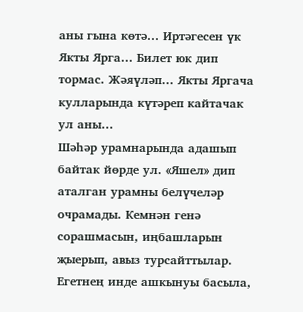аны гына көтә… Иртәгесен үк Якты Ярга… Билет юк дип тормас. Жәяүләп… Якты Яргача кулларында күтәреп кайтачак ул аны…
Шәһәр урамнарында адашып байтак йөрде ул. «Яшел» дип аталган урамны белүчеләр очрамады. Кемнән генә сорашмасын, иңбашларын җыерып, авыз турсайттылар. Егетнең инде ашкынуы басыла,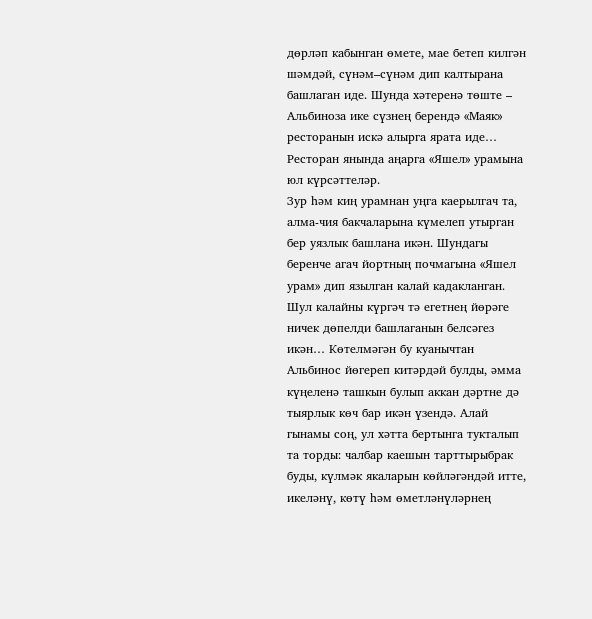дөрләп кабынган өмете, мае бетеп килгән шәмдәй, сүнәм–сүнәм дип калтырана башлаган иде. Шунда хәтеренә төште – Альбиноза ике сүзнең берендә «Маяк» ресторанын искә алырга ярата иде… Ресторан янында аңарга «Яшел» урамына юл күрсәттеләр.
Зур һәм киң урамнан уңга каерылгач та, алма-чия бакчаларына күмелеп утырган бер уязлык башлана икән. Шундагы беренче агач йортның почмагына «Яшел урам» дип язылган калай кадакланган. Шул калайны күргәч тә егетнең йөрәге ничек дөпелди башлаганын белсәгез икән… Көтелмәгән бу куанычтан Альбинос йөгереп китәрдәй булды, әмма күңеленә ташкын булып аккан дәртне дә тыярлык көч бар икән үзендә. Алай гынамы соң, ул хәтта бертынга тукталып та торды: чалбар каешын тарттырыбрак буды, күлмәк якаларын көйләгәндәй итте, икеләнү, көтү һәм өметләнүләрнең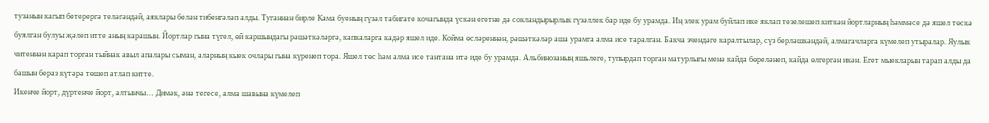тузанын кагып бетерергә теләгәндәй, аяклары белән тибенгәләп алды. Туганнан бирле Кама буеның гүзәл табигате кочагында үскән егетне дә сокландырырлык гүзәллек бар иде бу урамда. Иң элек урам буйлап ике яклап тезелешеп киткән йортларның һәммәсе дә яшел төскә буялган булуы җәлеп итте аның карашын. Йортлар гына түгел, өй каршындагы рәшәткәләргә, капкаларга кадәр яшел иде. Койма өсләреннән, рәшәткәләр аша урамга алма исе таралган. Бакча эчендәге каралтылар, сүз берләшкәндәй, алмагачларга күмелеп утыралар. Яулык читеннән карап торган тыйнак авыл апалары сыман, аларның кыек очлары гына күренеп тора. Яшел төс һәм алма исе тантана итә иде бу урамда. Альбинозаның яшьлеге, тупырдап торган матурлыгы менә кайда бөреләнеп, кайда өлгергән икән. Егет мыекларын тарап алды да башын бераз күтәрә төшеп атлап китте.
Икенче йорт, дүртенче йорт, алтынчы… Димәк, әнә тегесе, алма шавына күмелеп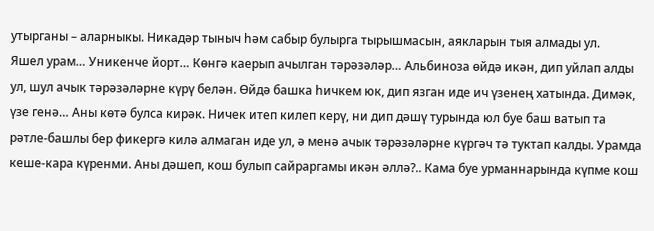утырганы – аларныкы. Никадәр тыныч һәм сабыр булырга тырышмасын, аякларын тыя алмады ул.
Яшел урам… Уникенче йорт… Көнгә каерып ачылган тәрәзәләр… Альбиноза өйдә икән, дип уйлап алды ул, шул ачык тәрәзәләрне күрү белән. Өйдә башка һичкем юк, дип язган иде ич үзенең хатында. Димәк, үзе генә… Аны көтә булса кирәк. Ничек итеп килеп керү, ни дип дәшү турында юл буе баш ватып та рәтле-башлы бер фикергә килә алмаган иде ул, ә менә ачык тәрәзәләрне күргәч тә туктап калды. Урамда кеше-кара күренми. Аны дәшеп, кош булып сайраргамы икән әллә?.. Кама буе урманнарында күпме кош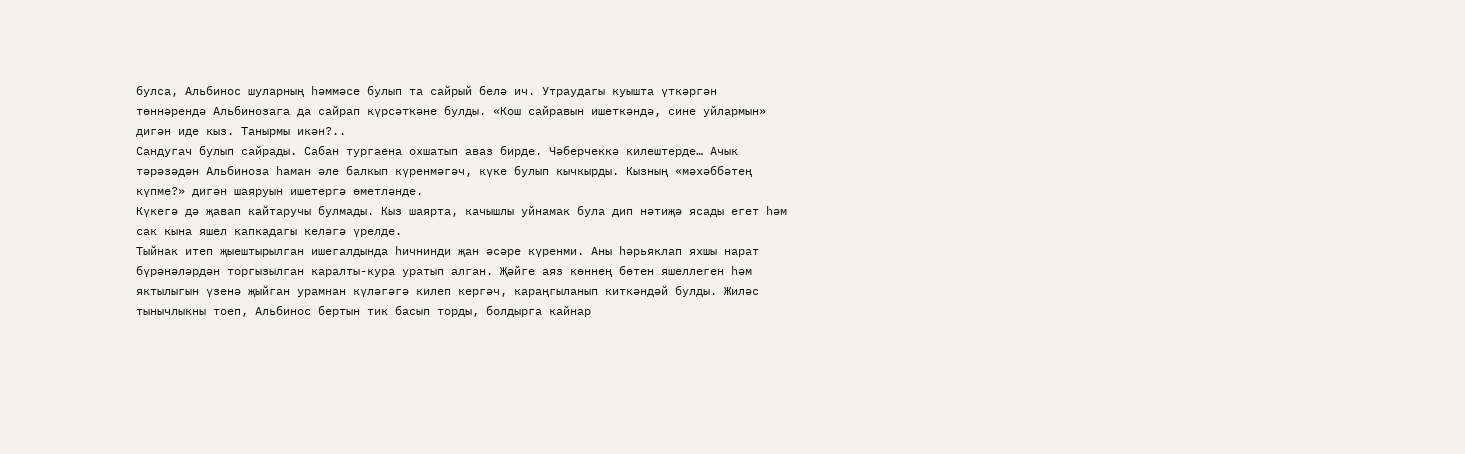булса, Альбинос шуларның һәммәсе булып та сайрый белә ич. Утраудагы куышта үткәргән төннәрендә Альбинозага да сайрап күрсәткәне булды. «Кош сайравын ишеткәндә, сине уйлармын» дигән иде кыз. Танырмы икән?..
Сандугач булып сайрады. Сабан тургаена охшатып аваз бирде. Чәберчеккә килештерде… Ачык тәрәзәдән Альбиноза һаман әле балкып күренмәгәч, күке булып кычкырды. Кызның «мәхәббәтең күпме?» дигән шаяруын ишетергә өметләнде.
Күкегә дә җавап кайтаручы булмады. Кыз шаярта, качышлы уйнамак була дип нәтиҗә ясады егет һәм сак кына яшел капкадагы келәгә үрелде.
Тыйнак итеп җыештырылган ишегалдында һичнинди җан әсәре күренми. Аны һәрьяклап яхшы нарат бүрәнәләрдән торгызылган каралты-кура уратып алган. Җәйге аяз көннең бөтен яшеллеген һәм яктылыгын үзенә җыйган урамнан күләгәгә килеп кергәч, караңгыланып киткәндәй булды. Жиләс тынычлыкны тоеп, Альбинос бертын тик басып торды, болдырга кайнар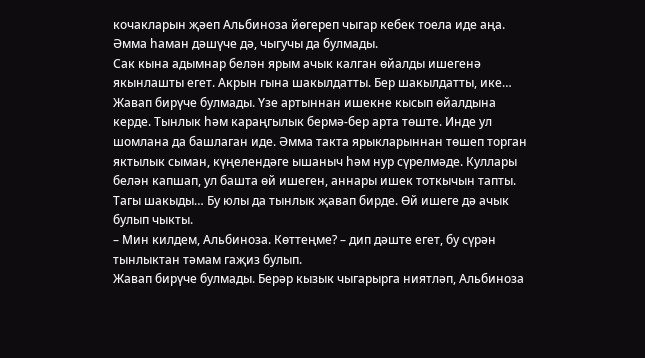кочакларын җәеп Альбиноза йөгереп чыгар кебек тоела иде аңа. Әмма һаман дәшүче дә, чыгучы да булмады.
Сак кына адымнар белән ярым ачык калган өйалды ишегенә якынлашты егет. Акрын гына шакылдатты. Бер шакылдатты, ике… Жавап бирүче булмады. Үзе артыннан ишекне кысып өйалдына керде. Тынлык һәм караңгылык бермә-бер арта төште. Инде ул шомлана да башлаган иде. Әмма такта ярыкларыннан төшеп торган яктылык сыман, күңелендәге ышаныч һәм нур сүрелмәде. Куллары белән капшап, ул башта өй ишеген, аннары ишек тоткычын тапты. Тагы шакыды… Бу юлы да тынлык җавап бирде. Өй ишеге дә ачык булып чыкты.
– Мин килдем, Альбиноза. Көттеңме? – дип дәште егет, бу сүрән тынлыктан тәмам гаҗиз булып.
Жавап бирүче булмады. Берәр кызык чыгарырга ниятләп, Альбиноза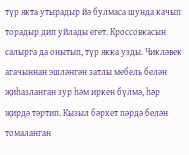түр якта утырадыр йә булмаса шунда качып торадыр дип уйлады егет. Кроссовкасын салырга да онытып, түр якка узды. Чикләвек агачыннан эшләнгән затлы мебель белән җиһазланган зур һәм иркен бүлмә, һәр җирдә тәртип. Кызыл бәрхет пәрдә белән томаланган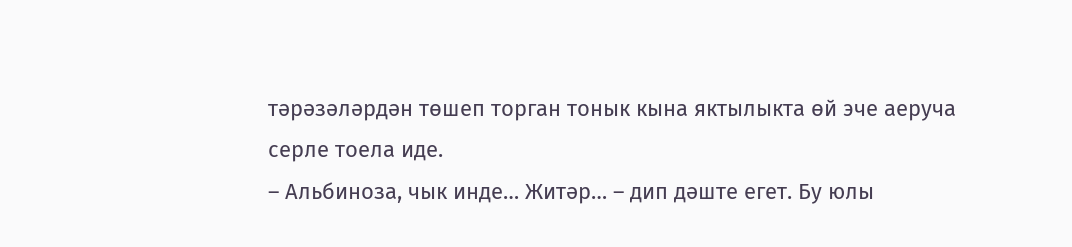тәрәзәләрдән төшеп торган тонык кына яктылыкта өй эче аеруча серле тоела иде.
– Альбиноза, чык инде… Житәр… – дип дәште егет. Бу юлы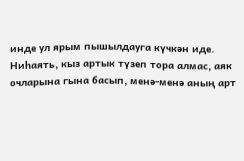инде ул ярым пышылдауга күчкән иде. Ниһаять, кыз артык түзеп тора алмас, аяк очларына гына басып, менә-менә аның арт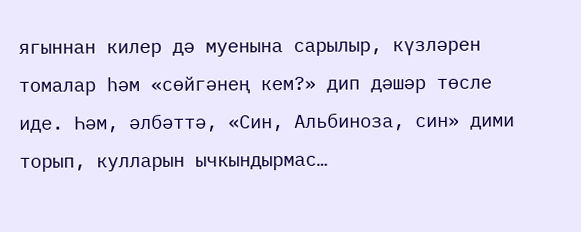ягыннан килер дә муенына сарылыр, күзләрен томалар һәм «сөйгәнең кем?» дип дәшәр төсле иде. Һәм, әлбәттә, «Син, Альбиноза, син» дими торып, кулларын ычкындырмас…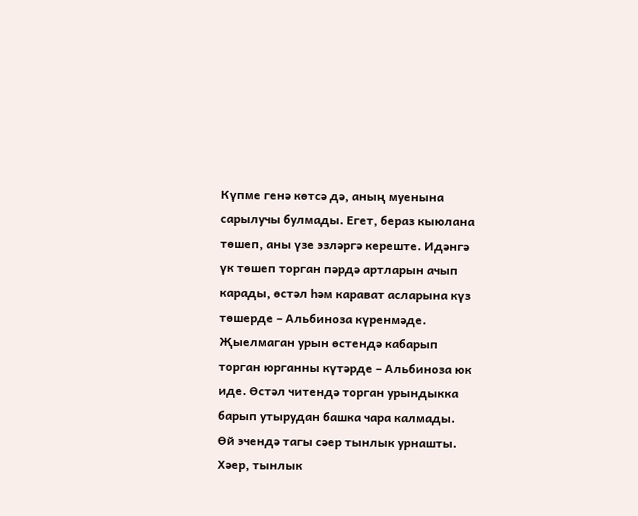Күпме генә көтсә дә, аның муенына сарылучы булмады. Егет, бераз кыюлана төшеп, аны үзе эзләргә кереште. Идәнгә үк төшеп торган пәрдә артларын ачып карады, өстәл һәм карават асларына күз төшерде – Альбиноза күренмәде. Җыелмаган урын өстендә кабарып торган юрганны күтәрде – Альбиноза юк иде. Өстәл читендә торган урындыкка барып утырудан башка чара калмады.
Өй эчендә тагы сәер тынлык урнашты. Хәер, тынлык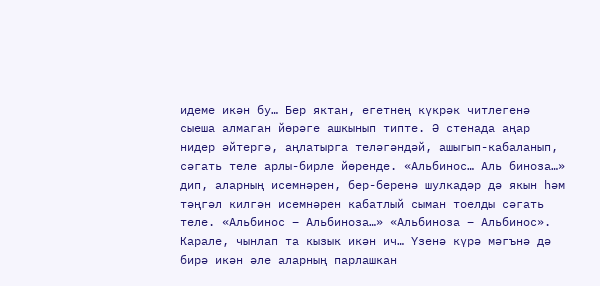идеме икән бу… Бер яктан, егетнең күкрәк читлегенә сыеша алмаган йөрәге ашкынып типте. Ә стенада аңар нидер әйтергә, аңлатырга теләгәндәй, ашыгып-кабаланып, сәгать теле арлы-бирле йөренде. «Альбинос… Аль биноза…» дип, аларның исемнәрен, бер-беренә шулкадәр дә якын һәм тәңгәл килгән исемнәрен кабатлый сыман тоелды сәгать теле. «Альбинос – Альбиноза…» «Альбиноза – Альбинос». Карале, чынлап та кызык икән ич… Үзенә күрә мәгънә дә бирә икән әле аларның парлашкан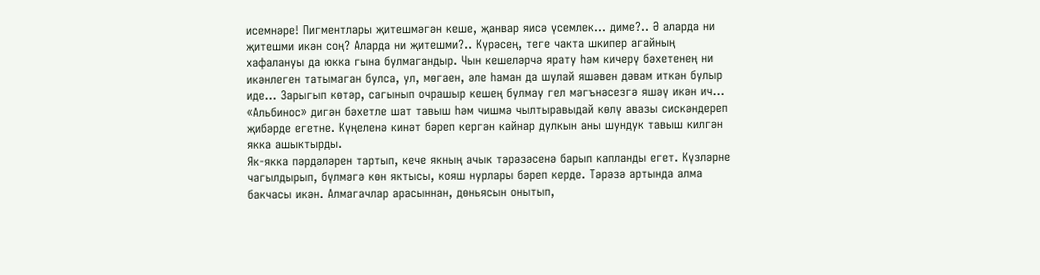исемнәре! Пигментлары җитешмәгән кеше, җанвар яисә үсемлек… диме?.. Ә аларда ни җитешми икән соң? Аларда ни җитешми?.. Күрәсең, теге чакта шкипер агайның хафалануы да юкка гына булмагандыр. Чын кешеләрчә ярату һәм кичерү бәхетенең ни икәнлеген татымаган булса, ул, мөгаен, әле һаман да шулай яшәвен дәвам иткән булыр иде… Зарыгып көтәр, сагынып очрашыр кешең булмау гел мәгънәсезгә яшәү икән ич…
«Альбинос» дигән бәхетле шат тавыш һәм чишмә чылтыравыдай көлү авазы сискәндереп җибәрде егетне. Күңеленә кинәт бәреп кергән кайнар дулкын аны шундук тавыш килгән якка ашыктырды.
Як-якка пәрдәләрен тартып, кече якның ачык тәрәзәсенә барып капланды егет. Күзләрне чагылдырып, бүлмәгә көн яктысы, кояш нурлары бәреп керде. Тәрәзә артында алма бакчасы икән. Алмагачлар арасыннан, дөньясын онытып,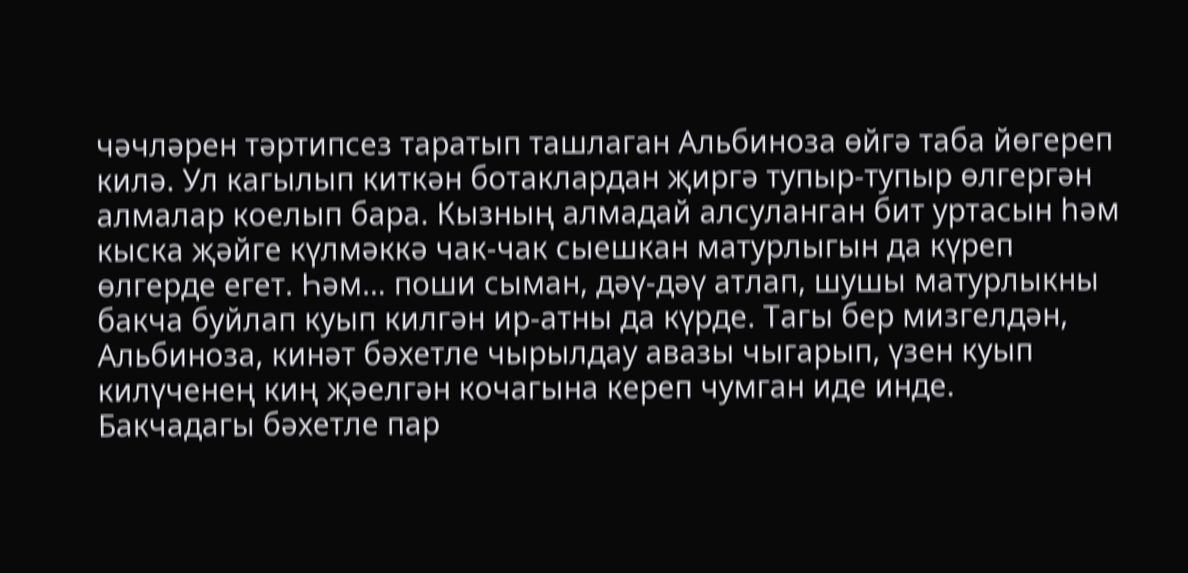чәчләрен тәртипсез таратып ташлаган Альбиноза өйгә таба йөгереп килә. Ул кагылып киткән ботаклардан җиргә тупыр-тупыр өлгергән алмалар коелып бара. Кызның алмадай алсуланган бит уртасын һәм кыска җәйге күлмәккә чак-чак сыешкан матурлыгын да күреп өлгерде егет. Һәм… поши сыман, дәү-дәү атлап, шушы матурлыкны бакча буйлап куып килгән ир-атны да күрде. Тагы бер мизгелдән, Альбиноза, кинәт бәхетле чырылдау авазы чыгарып, үзен куып килүченең киң җәелгән кочагына кереп чумган иде инде.
Бакчадагы бәхетле пар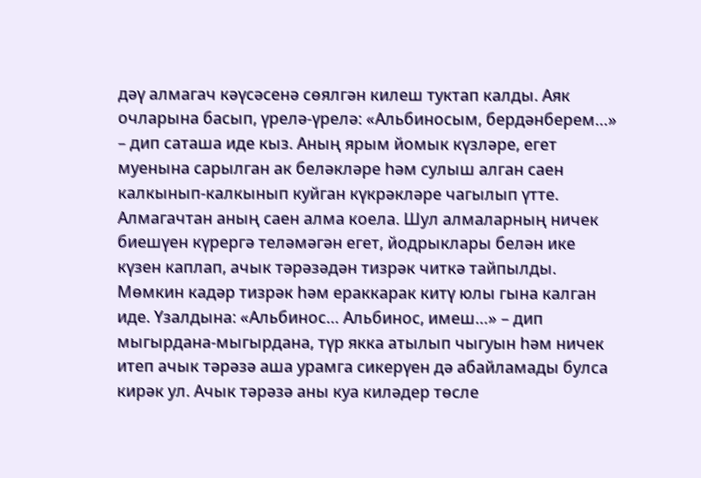дәү алмагач кәүсәсенә сөялгән килеш туктап калды. Аяк очларына басып, үрелә-үрелә: «Альбиносым, бердәнберем…» – дип саташа иде кыз. Аның ярым йомык күзләре, егет муенына сарылган ак беләкләре һәм сулыш алган саен калкынып-калкынып куйган күкрәкләре чагылып үтте. Алмагачтан аның саен алма коела. Шул алмаларның ничек биешүен күрергә теләмәгән егет, йодрыклары белән ике күзен каплап, ачык тәрәзәдән тизрәк читкә тайпылды. Мөмкин кадәр тизрәк һәм ераккарак китү юлы гына калган иде. Үзалдына: «Альбинос… Альбинос, имеш…» – дип мыгырдана-мыгырдана, түр якка атылып чыгуын һәм ничек итеп ачык тәрәзә аша урамга сикерүен дә абайламады булса кирәк ул. Ачык тәрәзә аны куа киләдер төсле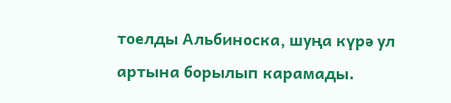тоелды Альбиноска, шуңа күрә ул артына борылып карамады.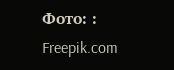Фото: : Freepik.com